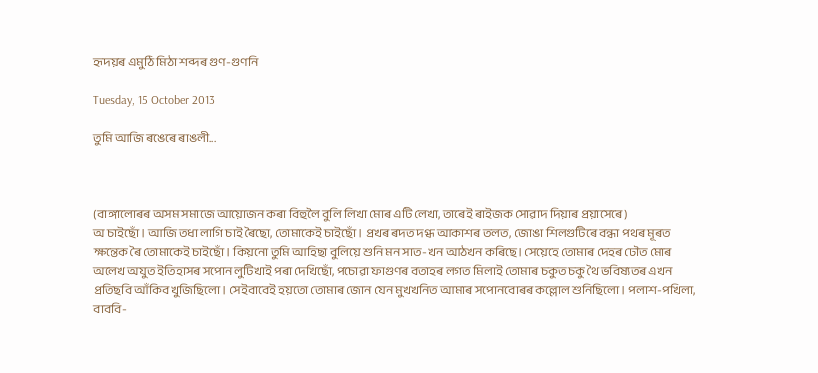হৃদয়ৰ এমুঠি মিঠা শব্দৰ গুণ-গুণনি

Tuesday, 15 October 2013

তুমি আজি ৰঙেৰে ৰাঙলী...



(বাঙ্গালোৰৰ অসম সমাজে আয়োজন কৰা বিহুলৈ বুলি লিখা মোৰ এটি লেখা, তাৰেই ৰাইজক সোৱাদ দিয়াৰ প্ৰয়াসেৰে)
অ চাইছোঁ। আজি তধা লাগি চাই ৰৈছো, তোমাকেই চাইছোঁ। প্ৰখৰ ৰদত দগ্ধ আকাশৰ তলত, জোঙা শিলগুটিৰে বন্ধা পথৰ মূৰত ক্ষন্তেক ৰৈ তোমাকেই চাইছোঁ। কিয়নো তুমি আহিছা বুলিয়ে শুনি মন সাত-খন আঠখন কৰিছে। সেয়েহে তোমাৰ দেহৰ ঢৌত মোৰ অলেখ অযুত ইতিহাসৰ সপোন লুটিখাই পৰা দেখিছোঁ, পচোৱা ফাগুণৰ বতাহৰ লগত মিলাই তোমাৰ চকুত চকু থৈ ভবিষ্যতৰ এখন প্ৰতিছবি আঁকিব খুজিছিলো। সেইবাবেই হয়তো তোমাৰ জোন যেন মুখখনিত আমাৰ সপোনবোৰৰ কল্লোল শুনিছিলো। পলাশ-পখিলা, বাববি-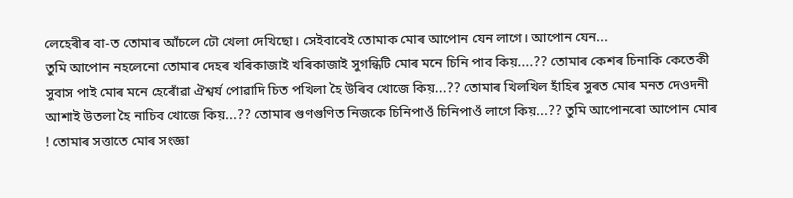লেহেৰীৰ বা-ত তোমাৰ আঁচলে ঢৌ খেলা দেখিছো। সেইবাবেই তোমাক মোৰ আপোন যেন লাগে। আপোন যেন...
তুমি আপোন নহলেনো তোমাৰ দেহৰ খৰিকাজাই খৰিকাজাই সুগন্ধিটি মোৰ মনে চিনি পাব কিয়....?? তোমাৰ কেশৰ চিনাকি কেতেকী সুবাস পাই মোৰ মনে হেৰোঁৱা ঐশ্বৰ্য পোৱাদি চিত পখিলা হৈ উৰিব খোজে কিয়...?? তোমাৰ খিলখিল হাঁহিৰ সুৰত মোৰ মনত দেওদনী আশাই উতলা হৈ নাচিব খোজে কিয়...?? তোমাৰ গুণগুণিত নিজকে চিনিপাওঁ চিনিপাওঁ লাগে কিয়...?? তুমি আপোনৰো আপোন মোৰ ! তোমাৰ সত্তাতে মোৰ সংজ্ঞা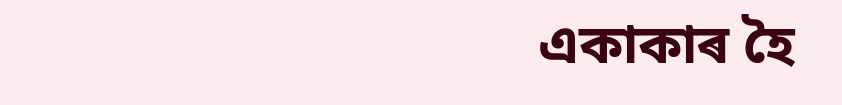একাকাৰ হৈ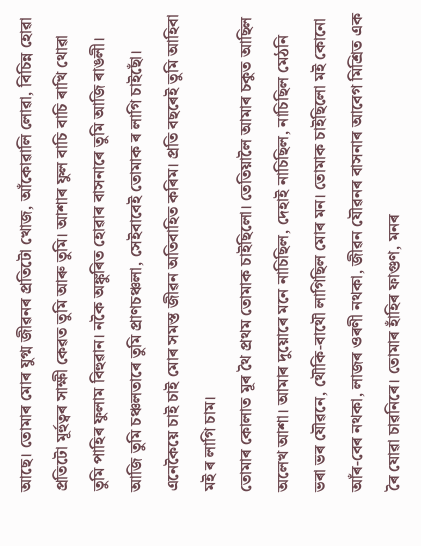আছে। তোমাৰ মোৰ যুগ্ম জীৱনৰ প্ৰতিটো খোজ, আঁকোৱালি লোৱা, বিচিন্ন হোৱা প্ৰতিটো মূৰ্হুত্বৰ সাক্ষী কেৱত তুমি আৰু তুমি। আশাৰ ফুল বাচি বাচি ৰাখি থোৱা তুমি পাহিৰ ফুলাম বিহুৱান। নকৈ অঙ্কুৰিত হোৱাৰ বাসনাৰে তুমি আজি ৰাঙলী। আজি তুমি চঞ্চলতাৰে তুমি প্ৰাণচঞ্চলা, সেইবাবেই তোমাক ৰ লাগি চাইছোঁ। এনেকৈয়ে চাই চাই মোৰ সমস্ত জীৱন অতিবাহিত কৰিম। প্ৰতি বছৰেই তুমি আহিবা মই ৰ লাগি চাম।
তোমাৰ কোলাত মূৰ থৈ প্ৰথম তোমাক চাইছিলো। তেতিয়ালৈ আমাৰ চকুত আছিল অলেখ আশা। আমাৰ দুয়োৰে মনে নাচিছিল, দেহাই নাচিছিল, নাচিছিল মেঠনি ভৰা ভৰ যৌৱনে, থৌকি-বাথৌ লাগিছিল মোৰ মন। তোমাক চাইছিলো মই কোনো আঁৰ-বেৰ নথকা, লাজৰ ওৰণী নথকা, জীৱন যৌৱনৰ বাসনাৰ আবেগ মিশ্ৰিত এক ৰৈ যোৱা চাৱনিৰে। তোমাৰ হাঁহিৰ ফাগুণ, মনৰ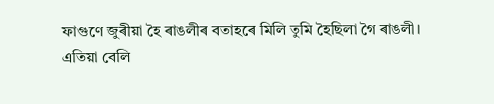ফাগুণে জুৰীয়া হৈ ৰাঙলীৰ বতাহৰে মিলি তুমি হৈছিলা গৈ ৰাঙলী।
এতিয়া বেলি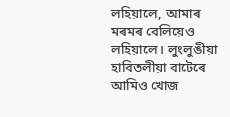লহিয়ালে, আমাৰ মৰমৰ বেলিয়েও লহিয়ালে। লুংলুঙীয়া হাবিতলীয়া বাটেৰে আমিও খোজ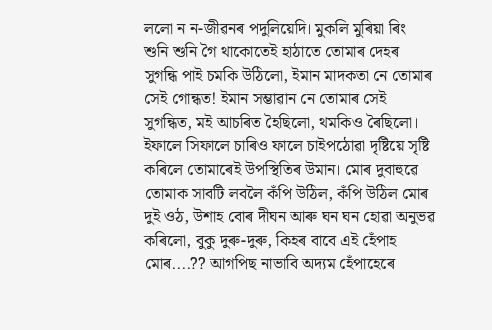ললো ন ন-জীৱনৰ পদুলিয়েদি। মুকলি মুৰিয়া ৰিং শুনি শুনি গৈ থাকোতেই হাঠাতে তোমাৰ দেহৰ সুগন্ধি পাই চমকি উঠিলো, ইমান মাদকতা নে তোমাৰ সেই গোন্ধত! ইমান সম্ভাৱান নে তোমাৰ সেই সুগন্ধিত, মই আচৰিত হৈছিলো, থমকিও ৰৈছিলো। ইফালে সিফালে চাৰিও ফালে চাইপঠোৱা দৃষ্টিয়ে সৃষ্টি কৰিলে তোমাৰেই উপস্থিতিৰ উমান। মোৰ দুবাহুৱে তোমাক সাবটি লবলৈ কঁপি উঠিল, কঁপি উঠিল মোৰ দুই ওঠ, উশাহ বোৰ দীঘন আৰু ঘন ঘন হোৱা অনুভৱ কৰিলো, বুকু দুৰু-দুৰু, কিহৰ বাবে এই হেঁপাহ মোৰ....?? আগপিছ নাভাবি অদ্যম হেঁপাহেৰে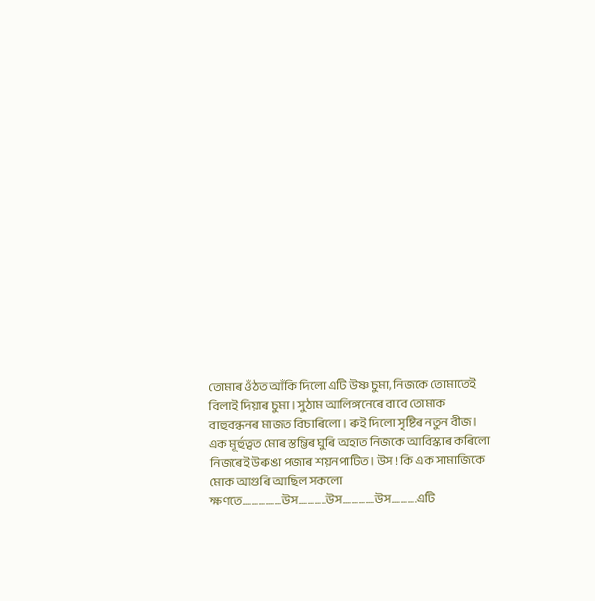তোমাৰ ওঁঠত আঁকি দিলো এটি উষ্ণ চুমা, নিজকে তোমাতেই বিলাই দিয়াৰ চুমা। সুঠাম আলিঙ্গনেৰে বাবে তোমাক বাহুবন্ধনৰ মাজত বিচাৰিলো। ৰুই দিলো সৃষ্টিৰ নতুন বীজ। এক মূৰ্হুত্বত মোৰ স্তম্ভিৰ ঘুৰি অহাত নিজকে আবিস্কাৰ কৰিলো নিজৰেই উৰুঙা পজাৰ শয়নপাটিত। উস ! কি এক সামাজিকে মোক আগুৰি আছিল সকলো ক্ষণতে.................উস............উস..............উস...........এটি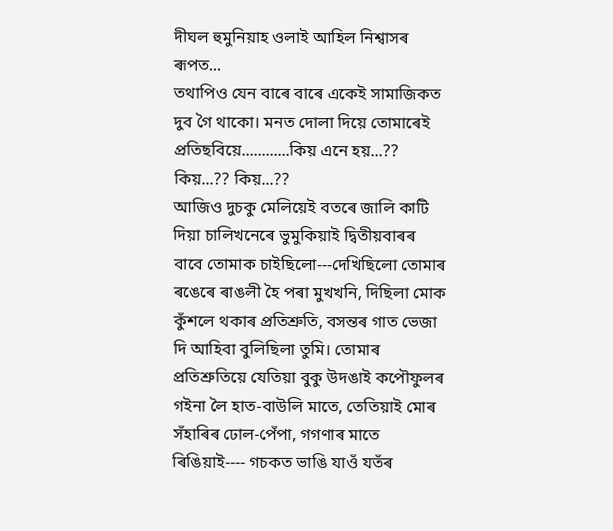দীঘল হুমুনিয়াহ ওলাই আহিল নিশ্বাসৰ ৰূপত...
তথাপিও যেন বাৰে বাৰে একেই সামাজিকত দুব গৈ থাকো। মনত দোলা দিয়ে তোমাৰেই প্ৰতিছবিয়ে............কিয় এনে হয়...?? কিয়...?? কিয়...??
আজিও দুচকু মেলিয়েই বতৰে জালি কাটি দিয়া চালিখনেৰে ভুমুকিয়াই দ্বিতীয়বাৰৰ বাবে তোমাক চাইছিলো---দেখিছিলো তোমাৰ ৰঙেৰে ৰাঙলী হৈ পৰা মুখখনি, দিছিলা মোক কুঁশলে থকাৰ প্ৰতিশ্ৰুতি, বসন্তৰ গাত ভেজা দি আহিবা বুলিছিলা তুমি। তোমাৰ প্ৰতিশ্ৰুতিয়ে যেতিয়া বুকু উদঙাই কপৌফুলৰ গইনা লৈ হাত-বাউলি মাতে, তেতিয়াই মোৰ সঁহাৰিৰ ঢোল-পেঁপা, গগণাৰ মাতে ৰিঙিয়াই---- গচকত ভাঙি যাওঁ যতঁৰ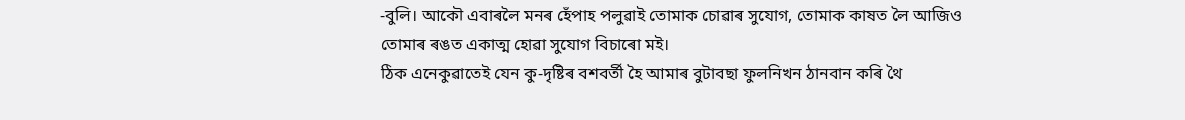-বুলি। আকৌ এবাৰলৈ মনৰ হেঁপাহ পলুৱাই তোমাক চোৱাৰ সুযোগ, তোমাক কাষত লৈ আজিও তোমাৰ ৰঙত একাত্ম হোৱা সুযোগ বিচাৰো মই।
ঠিক এনেকুৱাতেই যেন কু-দৃষ্টিৰ বশবৰ্তী হৈ আমাৰ বুটাবছা ফুলনিখন ঠানবান কৰি থৈ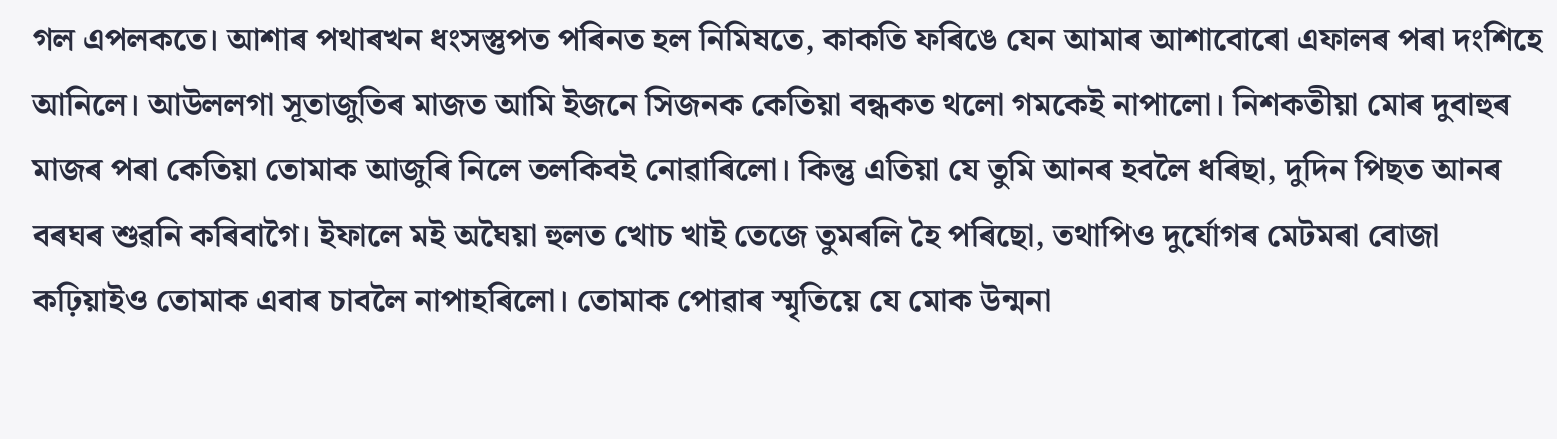গল এপলকতে। আশাৰ পথাৰখন ধংসস্তুপত পৰিনত হল নিমিষতে, কাকতি ফৰিঙে যেন আমাৰ আশাবোৰো এফালৰ পৰা দংশিহে আনিলে। আউললগা সূতাজুতিৰ মাজত আমি ইজনে সিজনক কেতিয়া বন্ধকত থলো গমকেই নাপালো। নিশকতীয়া মোৰ দুবাহুৰ মাজৰ পৰা কেতিয়া তোমাক আজুৰি নিলে তলকিবই নোৱাৰিলো। কিন্তু এতিয়া যে তুমি আনৰ হবলৈ ধৰিছা, দুদিন পিছত আনৰ বৰঘৰ শুৱনি কৰিবাগৈ। ইফালে মই অঘৈয়া হুলত খোচ খাই তেজে তুমৰলি হৈ পৰিছো, তথাপিও দুৰ্যোগৰ মেটমৰা বোজা কঢ়িয়াইও তোমাক এবাৰ চাবলৈ নাপাহৰিলো। তোমাক পোৱাৰ স্মৃতিয়ে যে মোক উন্মনা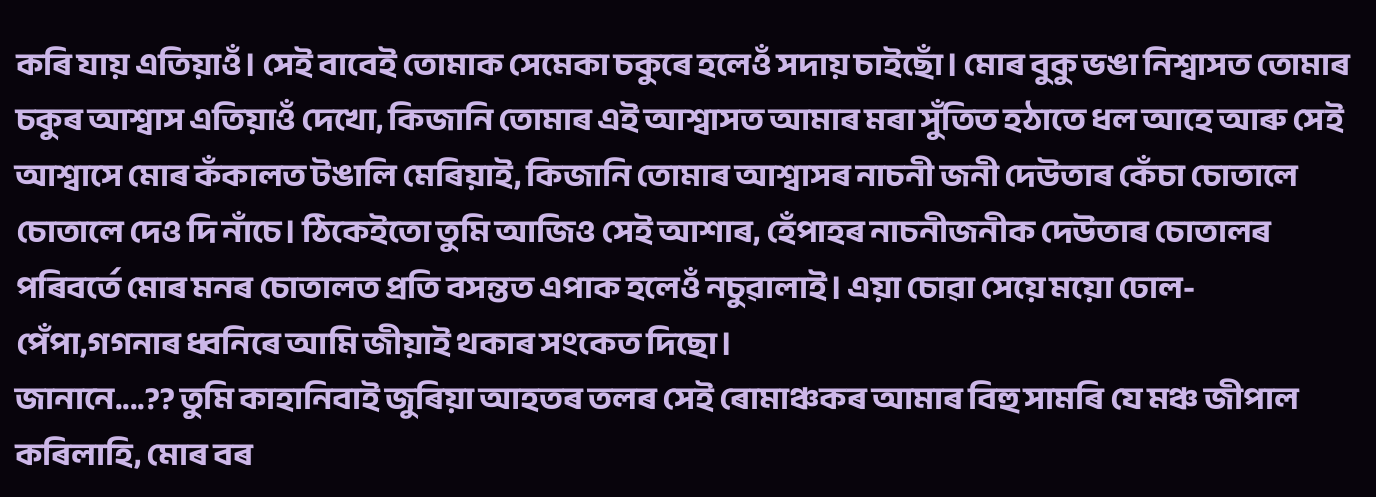কৰি যায় এতিয়াওঁ। সেই বাবেই তোমাক সেমেকা চকুৰে হলেওঁ সদায় চাইছোঁ। মোৰ বুকু ভঙা নিশ্বাসত তোমাৰ চকুৰ আশ্বাস এতিয়াওঁ দেখো, কিজানি তোমাৰ এই আশ্বাসত আমাৰ মৰা সুঁতিত হঠাতে ধল আহে আৰু সেই আশ্বাসে মোৰ কঁকালত টঙালি মেৰিয়াই, কিজানি তোমাৰ আশ্বাসৰ নাচনী জনী দেউতাৰ কেঁচা চোতালে চোতালে দেও দি নাঁচে। ঠিকেইতো তুমি আজিও সেই আশাৰ, হেঁপাহৰ নাচনীজনীক দেউতাৰ চোতালৰ পৰিবৰ্তে মোৰ মনৰ চোতালত প্ৰতি বসন্তত এপাক হলেওঁ নচুৱালাই। এয়া চোৱা সেয়ে ময়ো ঢোল-পেঁপা,গগনাৰ ধ্বনিৰে আমি জীয়াই থকাৰ সংকেত দিছো।
জানানে....?? তুমি কাহানিবাই জুৰিয়া আহতৰ তলৰ সেই ৰোমাঞ্চকৰ আমাৰ বিহু সামৰি যে মঞ্চ জীপাল কৰিলাহি, মোৰ বৰ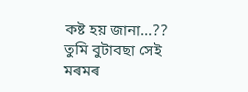কষ্ট হয় জানা...?? তুমি বুটাবছা সেই মৰমৰ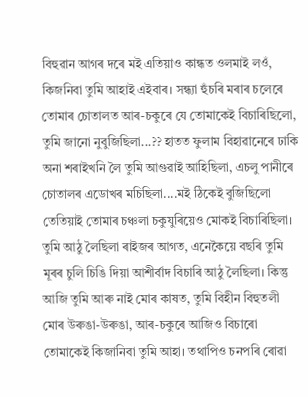বিহুৱান আগৰ দৰে মই এতিয়াও কান্ধত ওলমাই লওঁ, কিজনিবা তুমি আহাই এইবাৰ। সন্ধ্যা হুঁচৰি মৰাৰ চলেৰে তোমাৰ চোতালত আৰ-চকুৰে যে তোমাকেই বিচাৰিছিলো, তুমি জানো নুবুজিছিলা...?? হাতত ফুলাম বিহাৱানেৰে ঢাকি অনা শৰাইখনি লৈ তুমি আগুৱাই আহিছিলা, এচলু পানীৰে চোতালৰ এডোখৰ মচিছিলা....মই ঠিকেই বুজিছিলো তেতিয়াই তোমাৰ চঞ্চলা চকুযুৰিয়েও মোকই বিচাৰিছিলা। তুমি আঠু লৈছিলা ৰাইজৰ আগত, এনেকৈয়ে বছৰি তুমি মূৰৰ চুলি চিঙি দিয়া আশীৰ্বাদ বিচাৰি আঠু লৈছিলা। কিন্তু আজি তুমি আৰু নাই মোৰ কাষত, তুমি বিহীন বিহুতলী মোৰ উৰুঙা-উৰুঙা, আৰ-চকুৰে আজিও বিচাৰো তোমাকেই কিজানিবা তুমি আহা। তথাপিও চনপৰি ৰোৱা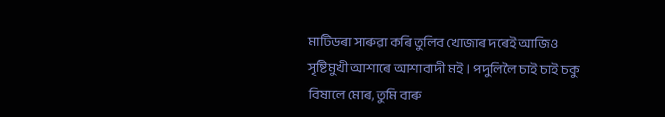মাটিডৰা সাৰুৱা কৰি তুলিব খোজাৰ দৰেই আজিও সৃষ্টিমুখী আশাৰে আশাবাদী মই। পদুলিলৈ চাই চাই চকু বিষালে মোৰ, তুমি বাৰু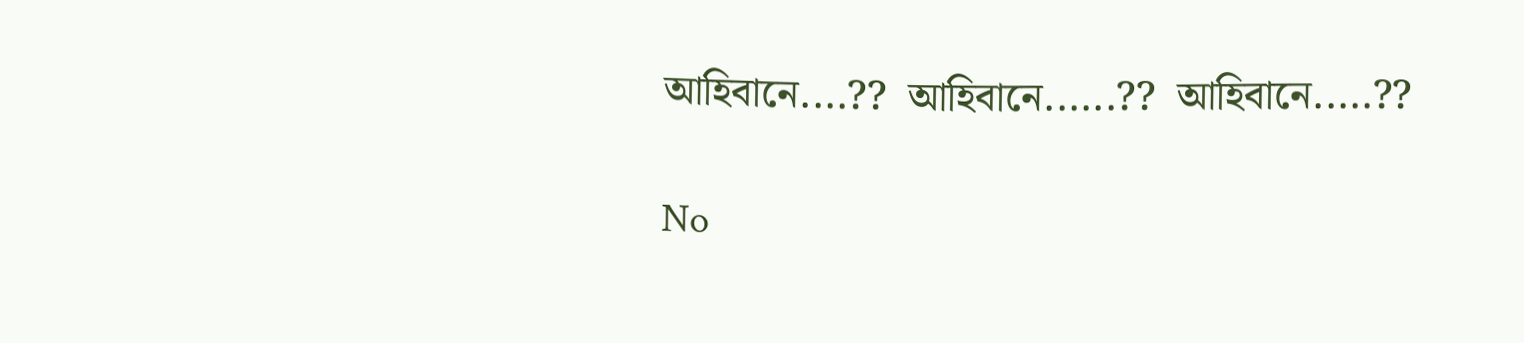আহিবানে....??  আহিবানে......??  আহিবানে.....??

No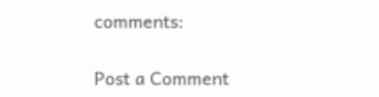comments:

Post a Comment